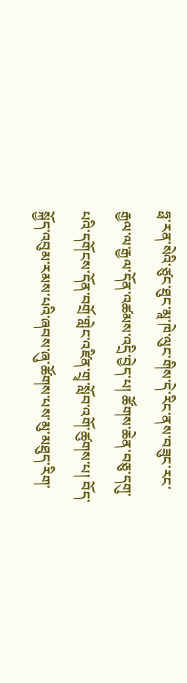ཧྥ་རན་སེའི་ཙུང་ཐུང་མཱ་ཁེ་ལུང་གིས་དེ་རིང་ནས་བཟུང་རང་རྒྱལ་ལ་རྒྱལ་དོན་འཚམས་འདྲི་བྱེད་པ། ཚོགས་ཆེན་བཅུ་དགུ་པའི་དགོངས་དོན་བགྲོ་གླེང་འཛིན་གྲྭ་སློབ་འགོ་ཚུགས་པ། བོད་སྐྱོད་འབུམ་རམས་པའི་ཞབས་ཞུ་ཚོགས་པས་མུ་མཐུད་རིག་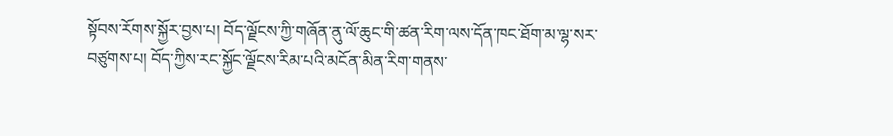སྟོབས་རོགས་སྐྱོར་བྱས་པ། བོད་ལྗོངས་ཀྱི་གཞོན་ནུ་ལོ་ཆུང་གི་ཚན་རིག་ལས་དོན་ཁང་ཐོག་མ་ལྷ་སར་བཙུགས་པ། བོད་ཀྱིས་རང་སྐྱོང་ལྗོངས་རིམ་པའི་མངོན་མིན་རིག་གནས་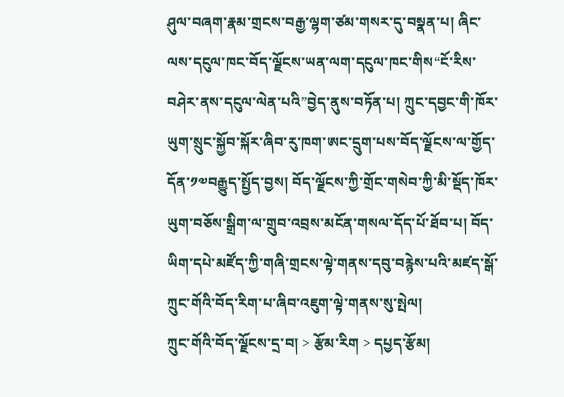ཤུལ་བཞག་རྣམ་གྲངས་བརྒྱ་ལྷག་ཙམ་གསར་དུ་བསྣན་པ། ཞིང་ལས་དངུལ་ཁང་བོད་ལྗོངས་ཡན་ལག་དངུལ་ཁང་གིས“ངོ་རིས་བཤེར་ནས་དངུལ་ལེན་པའི”བྱེད་ནུས་བཏོན་པ། ཀྲུང་དབྱང་གི་ཁོར་ཡུག་སྲུང་སྐྱོབ་སྐོར་ཞིབ་རུ་ཁག་ཨང་དྲུག་པས་བོད་ལྗོངས་ལ་གྱོད་དོན་༡༧བརྒྱུད་སྤྱོད་བྱས། བོད་ལྗོངས་ཀྱི་གྲོང་གསེབ་ཀྱི་མི་སྡོད་ཁོར་ཡུག་བཅོས་སྒྲིག་ལ་གྲུབ་འབྲས་མངོན་གསལ་དོད་པོ་ཐོབ་པ། བོད་ཡིག་དཔེ་མཛོད་ཀྱི་གཞི་གྲངས་ལྟེ་གནས་དབུ་བརྙེས་པའི་མཛད་སྒོ་ཀྲུང་གོའི་བོད་རིག་པ་ཞིབ་འཇུག་ལྟེ་གནས་སུ་སྤེལ།
ཀྲུང་གོའི་བོད་ལྗོངས་དྲ་བ། > རྩོམ་རིག > དཔྱད་རྩོམ།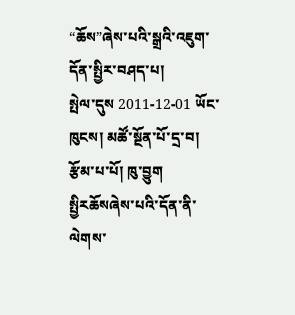“ཆོས”ཞེས་པའི་སྒྲའི་འཇུག་དོན་སྤྱིར་བཤད་པ།
སྤེལ་དུས 2011-12-01 ཡོང་ཁུངས། མཚོ་སྔོན་པོ་དྲ་བ། རྩོམ་པ་པོ། ཁུ་བྱུག
སྤྱིརཆོསཞེས་པའི་དོན་ནི་ལེགས་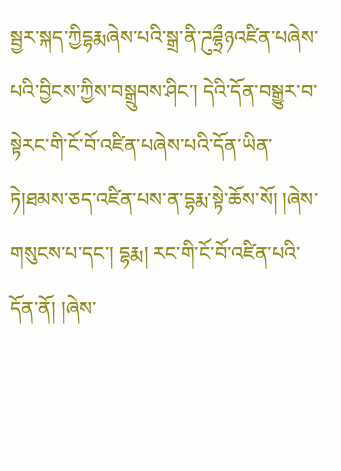སྦྱར་སྐད་ཀྱིདྷརྨཞེས་པའི་སྒྲ་ནི་ཌུཌྷྲྀཉའཛིན་པཞེས་པའི་བྱིངས་ཀྱིས་བསྒྲུབས་ཤིང་། དེའི་དོན་བསྒྱུར་བ་སྟེརང་གི་ངོ་བོ་འཛིན་པཞེས་པའི་དོན་ཡིན་ཏེ།ཐམས་ཅད་འཛིན་པས་ན་དྷརྨ་སྟེ་ཆོས་སོ། །ཞེས་གསུངས་པ་དང་། དྷརྨ། རང་གི་ངོ་བོ་འཛིན་པའི་དོན་ནོ། །ཞེས་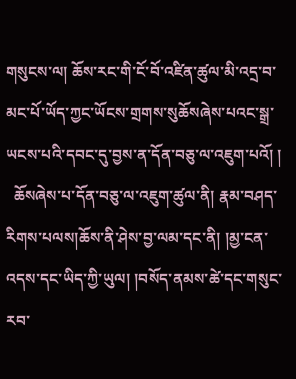གསུངས་ལ། ཆོས་རང་གི་ངོ་བོ་འཛིན་ཚུལ་མི་འདྲ་བ་མང་པོ་ཡོད་ཀྱང་ཡོངས་གྲགས་སུཆོསཞེས་པའང་སྒྲ་ཡངས་པའི་དབང་དུ་བྱས་ན་དོན་བཅུ་ལ་འཇུག་པའོ། །
  ཆོསཞེས་པ་དོན་བཅུ་ལ་འཇུག་ཚུལ་ནི། རྣམ་བཤད་རིགས་པལས།ཆོས་ནི་ཤེས་བྱ་ལམ་དང་ནི། །མྱ་ངན་འདས་དང་ཡིད་ཀྱི་ཡུལ། །བསོད་ནམས་ཚེ་དང་གསུང་རབ་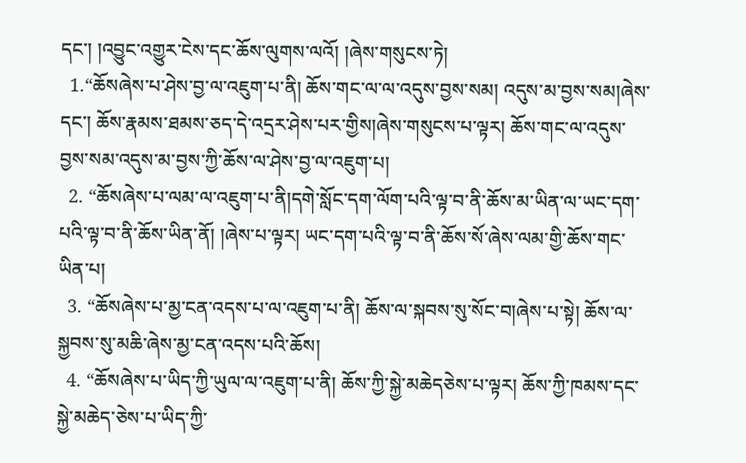དང་། །འབྱུང་འགྱུར་ངེས་དང་ཆོས་ལུགས་ལའོ། །ཞེས་གསུངས་ཏེ།
  1.“ཆོསཞེས་པ་ཤེས་བྱ་ལ་འཇུག་པ་ནི། ཆོས་གང་ལ་ལ་འདུས་བྱས་སམ། འདུས་མ་བྱས་སམ།ཞེས་དང་། ཆོས་རྣམས་ཐམས་ཅད་དེ་འདྲར་ཤེས་པར་གྱིས།ཞེས་གསུངས་པ་ལྟར། ཆོས་གང་ལ་འདུས་བྱས་སམ་འདུས་མ་བྱས་ཀྱི་ཆོས་ལ་ཤེས་བྱ་ལ་འཇུག་པ།
  2. “ཆོསཞེས་པ་ལམ་ལ་འཇུག་པ་ནི།དགེ་སློང་དག་ལོག་པའི་ལྟ་བ་ནི་ཆོས་མ་ཡིན་ལ་ཡང་དག་པའི་ལྟ་བ་ནི་ཆོས་ཡིན་ནོ། །ཞེས་པ་ལྟར། ཡང་དག་པའི་ལྟ་བ་ནི་ཆོས་སོ་ཞེས་ལམ་གྱི་ཆོས་གང་ཡིན་པ།
  3. “ཆོསཞེས་པ་མྱ་ངན་འདས་པ་ལ་འཇུག་པ་ནི། ཆོས་ལ་སྐབས་སུ་སོང་བ།ཞེས་པ་སྟེ། ཆོས་ལ་སྐྱབས་སུ་མཆི་ཞེས་མྱ་ངན་འདས་པའི་ཆོས།
  4. “ཆོསཞེས་པ་ཡིད་ཀྱི་ཡུལ་ལ་འཇུག་པ་ནི། ཆོས་ཀྱི་སྐྱེ་མཆེདཅེས་པ་ལྟར། ཆོས་ཀྱི་ཁམས་དང་སྐྱེ་མཆེད་ཅེས་པ་ཡིད་ཀྱི་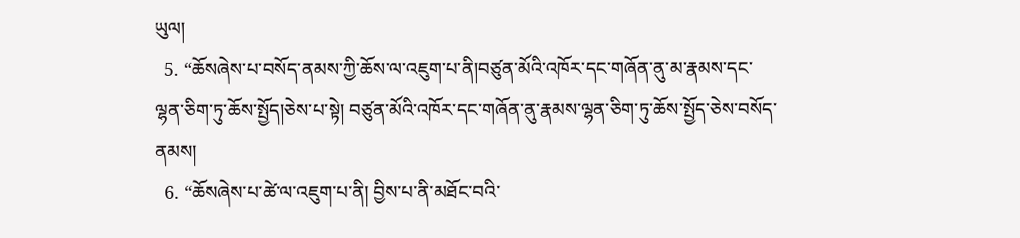ཡུལ།
  5. “ཆོསཞེས་པ་བསོད་ནམས་ཀྱི་ཆོས་ལ་འཇུག་པ་ནི།བཙུན་མོའི་འཁོར་དང་གཞོན་ནུ་མ་རྣམས་དང་ལྷན་ཅིག་ཏུ་ཆོས་སྤྱོད།ཅེས་པ་སྟེ། བཙུན་མོའི་འཁོར་དང་གཞོན་ནུ་རྣམས་ལྷན་ཅིག་ཏུ་ཆོས་སྤྱོད་ཅེས་བསོད་ནམས།
  6. “ཆོསཞེས་པ་ཚེ་ལ་འཇུག་པ་ནི། བྱིས་པ་ནི་མཐོང་བའི་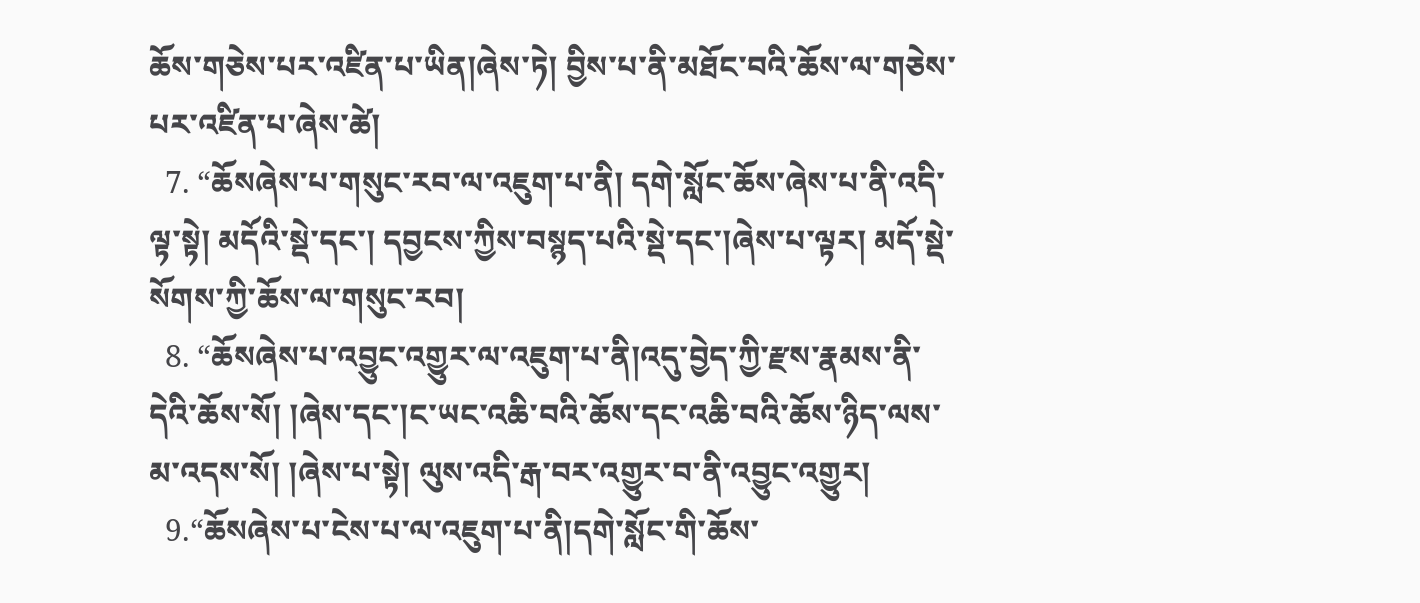ཆོས་གཅེས་པར་འཛིན་པ་ཡིན།ཞེས་ཏེ། བྱིས་པ་ནི་མཐོང་བའི་ཆོས་ལ་གཅེས་པར་འཛིན་པ་ཞེས་ཚེ།
  7. “ཆོསཞེས་པ་གསུང་རབ་ལ་འཇུག་པ་ནི། དགེ་སློང་ཆོས་ཞེས་པ་ནི་འདི་ལྟ་སྟེ། མདོའི་སྡེ་དང་། དབྱངས་ཀྱིས་བསྙད་པའི་སྡེ་དང་།ཞེས་པ་ལྟར། མདོ་སྡེ་སོགས་ཀྱི་ཆོས་ལ་གསུང་རབ།
  8. “ཆོསཞེས་པ་འབྱུང་འགྱུར་ལ་འཇུག་པ་ནི།འདུ་བྱེད་ཀྱི་རྫས་རྣམས་ནི་དེའི་ཆོས་སོ། །ཞེས་དང་།ང་ཡང་འཆི་བའི་ཆོས་དང་འཆི་བའི་ཆོས་ཉིད་ལས་མ་འདས་སོ། །ཞེས་པ་སྟེ། ལུས་འདི་རྒ་བར་འགྱུར་བ་ནི་འབྱུང་འགྱུར།
  9.“ཆོསཞེས་པ་ངེས་པ་ལ་འཇུག་པ་ནི།དགེ་སློང་གི་ཆོས་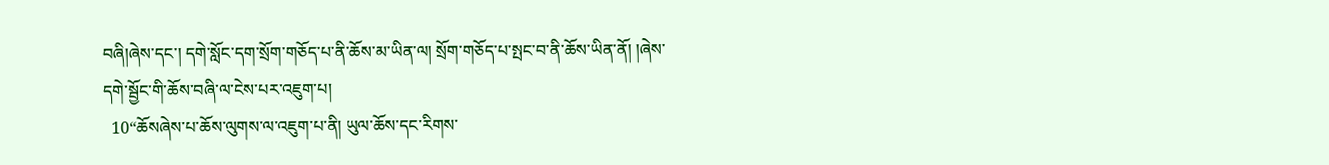བཞི།ཞེས་དང་། དགེ་སློང་དག་སྲོག་གཅོད་པ་ནི་ཆོས་མ་ཡིན་ལ། སྲོག་གཅོད་པ་སྤང་བ་ནི་ཆོས་ཡིན་ནོ། །ཞེས་དགེ་སྦྱོང་གི་ཆོས་བཞི་ལ་ངེས་པར་འཇུག་པ།
  10“ཆོསཞེས་པ་ཆོས་ལུགས་ལ་འཇུག་པ་ནི། ཡུལ་ཆོས་དང་རིགས་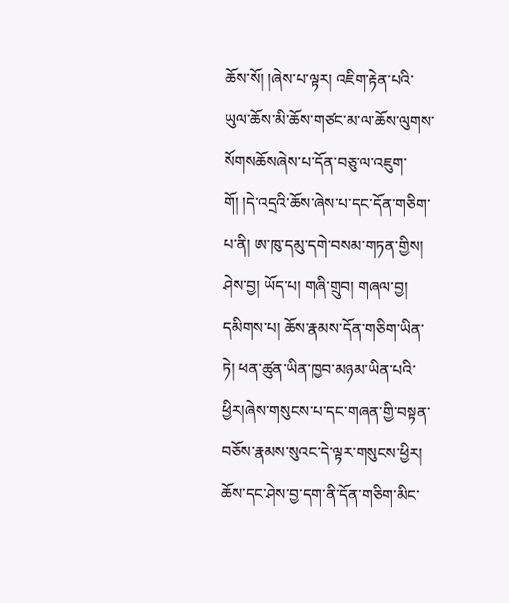ཆོས་སོ། །ཞེས་པ་ལྟར། འཇིག་རྟེན་པའི་ཡུལ་ཆོས་མི་ཆོས་གཙང་མ་ལ་ཆོས་ལུགས་སོགསཆོསཞེས་པ་དོན་བཅུ་ལ་འཇུག་གོ། །དེ་འདྲའི་ཆོས་ཞེས་པ་དང་དོན་གཅིག་པ་ནི། ཨ་ཁུ་དམུ་དགེ་བསམ་གཏན་གྱིས། ཤེས་བྱ། ཡོད་པ། གཞི་གྲུབ། གཞལ་བྱ། དམིགས་པ། ཆོས་རྣམས་དོན་གཅིག་ཡིན་ཏེ། ཕན་ཚུན་ཡིན་ཁྱབ་མཉམ་ཡིན་པའི་ཕྱིར།ཞེས་གསུངས་པ་དང་གཞན་གྱི་བསྟན་བཅོས་རྣམས་སུའང་དེ་ལྟར་གསུངས་ཕྱིར། ཆོས་དང་ཤེས་བྱ་དག་ནི་དོན་གཅིག་མིང་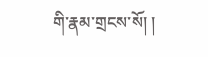གི་རྣམ་གྲངས་སོ། །